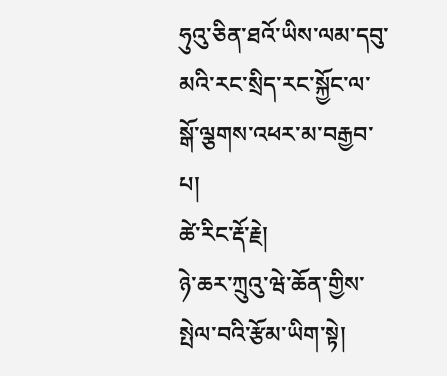ཧུའུ་ཅིན་ཐའོ་ཡིས་ལམ་དབུ་མའི་རང་སྲིད་རང་སྐྱོང་ལ་སྒོ་ལྕགས་འཕར་མ་བརྒྱབ་པ།
ཚེ་རིང་རྡོ་རྗེ།
ཉེ་ཆར་ཀྲུའུ་ཝེ་ཆོན་གྱིས་སྤེལ་བའི་རྩོམ་ཡིག་སྟེ།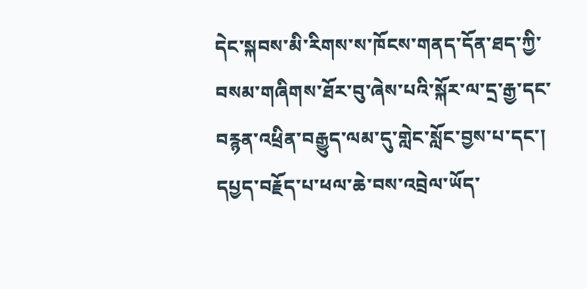དེང་སྐབས་མི་རིགས་ས་ཁོངས་གནད་དོན་ཐད་ཀྱི་བསམ་གཞིགས་ཐོར་བུ་ཞེས་པའི་སྐོར་ལ་དྲ་རྒྱ་དང་བརྙན་འཕྲིན་བརྒྱུད་ལམ་དུ་གླེང་སློང་བྱས་པ་དང་། དཔྱད་བརྗོད་པ་ཕལ་ཆེ་བས་འབྲེལ་ཡོད་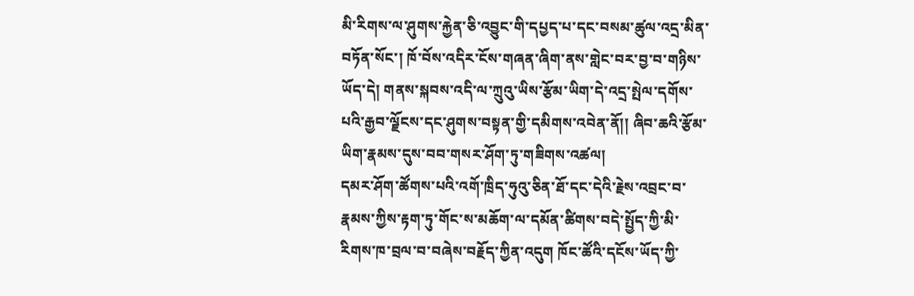མི་རིགས་ལ་ཤུགས་རྐྱེན་ཅི་འབྱུང་གི་དཔྱད་པ་དང་བསམ་ཚུལ་འདྲ་མིན་བཏོན་སོང་། ཁོ་བོས་འདིར་ངོས་གཞན་ཞིག་ནས་གླེང་བར་བྱ་བ་གཉིས་ཡོད་དེ། གནས་སྐབས་འདི་ལ་ཀྲུའུ་ཡིས་རྩོམ་ཡིག་དེ་འདྲ་སྤེལ་དགོས་པའི་རྒྱབ་ལྗོངས་དང་ཤུགས་བསྟན་གྱི་དམིགས་འབེན་ནོ།། ཞིབ་ཆའི་རྩོམ་ཡིག་རྣམས་དུས་བབ་གསར་ཤོག་ཏུ་གཟིགས་འཚལ།
དམར་ཤོག་ཚོགས་པའི་འགོ་ཁྲིད་ཧུའུ་ཅིན་ཐོ་དང་དེའི་རྗེས་འབྲང་བ་རྣམས་ཀྱིས་རྟག་ཏུ་གོང་ས་མཆོག་ལ་དམོན་ཚིགས་བདེ་སྤྱོད་ཀྱི་མི་རིགས་ཁ་བྲལ་བ་བཞེས་བརྗོད་ཀྱིན་འདུག ཁོང་ཚོའི་དངོས་ཡོད་ཀྱི་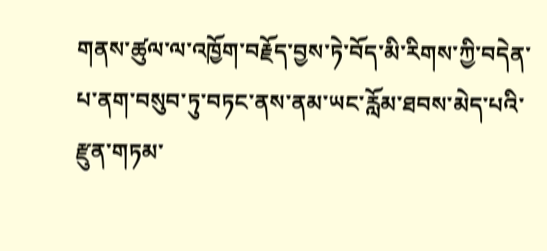གནས་ཚུལ་ལ་འཁྱོག་བརྗོད་བྱས་ཏེ་བོད་མི་རིགས་ཀྱི་བདེན་པ་ནག་བསུབ་ཏུ་བཏང་ནས་ནམ་ཡང་རློམ་ཐབས་མེད་པའི་རྫུན་གཏམ་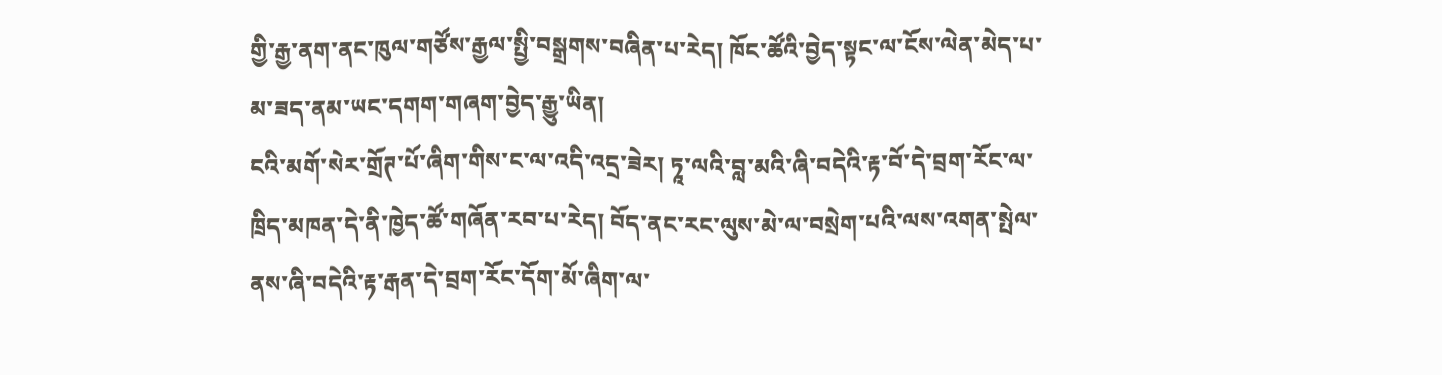གྱི་རྒྱ་ནག་ནང་ཁུལ་གཙོས་རྒྱལ་སྤྱི་བསྒྲགས་བཞིན་པ་རེད། ཁོང་ཚོའི་བྱེད་སྟང་ལ་ངོས་ལེན་མེད་པ་མ་ཟད་ནམ་ཡང་དགག་གཞག་བྱེད་རྒྱུ་ཡིན།
ངའི་མགོ་སེར་གྲོཊ་པོ་ཞིག་གིས་ང་ལ་འདི་འདྲ་ཟེར། ཏཱ་ལའི་བླ་མའི་ཞི་བདེའི་རྟ་བོ་དེ་བྲག་རོང་ལ་ཁྲིད་མཁན་དེ་ནི་ཁྱེད་ཚོ་གཞོན་རབ་པ་རེད། བོད་ནང་རང་ལུས་མེ་ལ་བསྲེག་པའི་ལས་འགན་སྤེལ་ནས་ཞི་བདེའི་རྟ་རྒན་དེ་བྲག་རོང་དོག་མོ་ཞིག་ལ་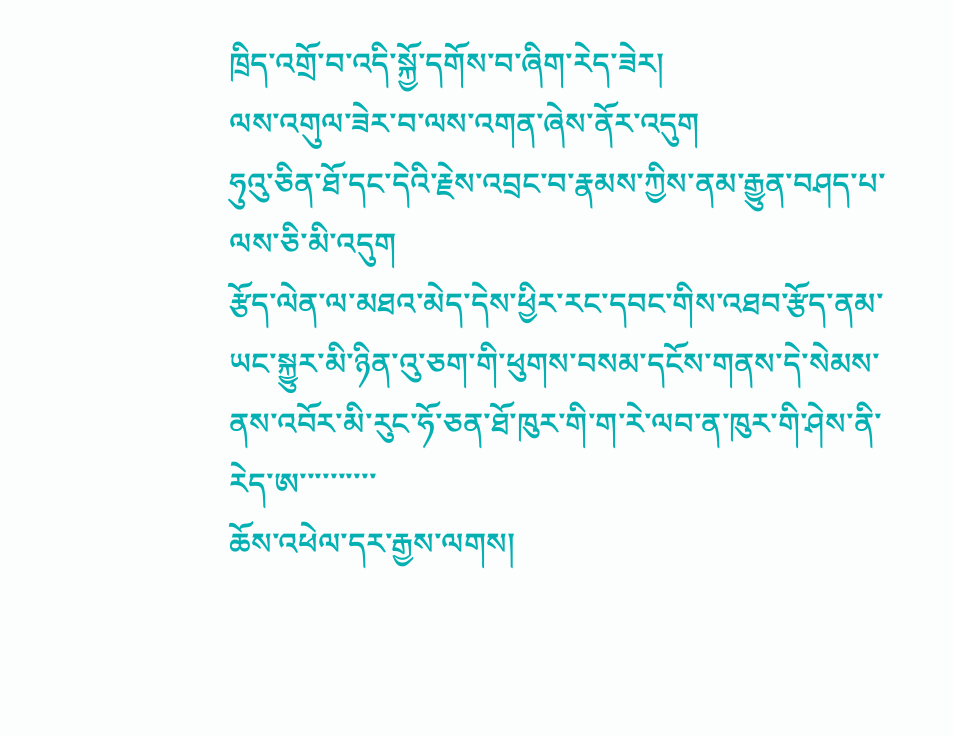ཁྲིད་འགྲོ་བ་འདི་སྐྱོ་དགོས་བ་ཞིག་རེད་ཟེར།
ལས་འགུལ་ཟེར་བ་ལས་འགན་ཞེས་ནོར་འདུག
ཧུའུ་ཅིན་ཐོ་དང་དེའི་རྗེས་འབྲང་བ་རྣམས་ཀྱིས་ནམ་རྒྱུན་བཤད་པ་ལས་ཅི་མི་འདུག
རྩོད་ལེན་ལ་མཐའ་མེད་དེས་ཕྱིར་རང་དབང་གིས་འཐབ་རྩོད་ནམ་ཡང་སྐྱུར་མི་ཉིན་འུ་ཅག་གི་ཕུགས་བསམ་དངོས་གནས་དེ་སེམས་ནས་འབོར་མི་རུང་ཧོ་ཅན་ཐོ་ཁུར་གི་ག་རེ་ལབ་ན་ཁུར་གི་ཤེས་ནི་རེད་ཨ་་་་་་་་་་
ཆོས་འཕེལ་དར་རྒྱས་ལགས།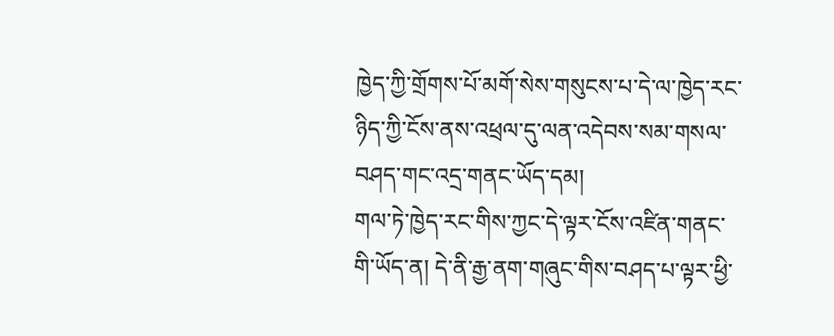ཁྱེད་ཀྱི་གྲོགས་པོ་མགོ་སེས་གསུངས་པ་དེ་ལ་ཁྱེད་རང་ཉིད་ཀྱི་ངོས་ནས་འཕྲལ་དུ་ལན་འདེབས་སམ་གསལ་བཤད་གང་འདྲ་གནང་ཡོད་དམ།
གལ་ཏེ་ཁྱེད་རང་གིས་ཀྱང་དེ་ལྟར་ངོས་འཛིན་གནང་གི་ཡོད་ན། དེ་ནི་རྒྱ་ནག་གཞུང་གིས་བཤད་པ་ལྟར་ཕྱི་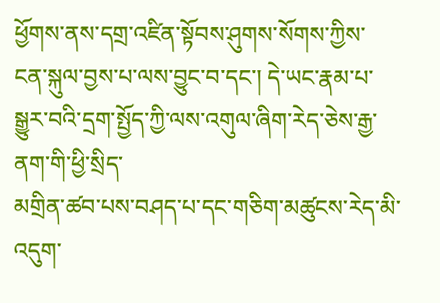ཕྱོགས་ནས་དགྲ་འཛིན་སྟོབས་ཤུགས་སོགས་ཀྱིས་
ངན་སྐུལ་བྱས་པ་ལས་བྱུང་བ་དང་། དེ་ཡང་རྣམ་པ་སྒྱུར་བའི་དྲག་སྤྱོད་ཀྱི་ལས་འགུལ་ཞིག་རེད་ཅེས་རྒྱ་ནག་གི་ཕྱི་སྲིད་
མགྲིན་ཚབ་པས་བཤད་པ་དང་གཅིག་མཚུངས་རེད་མི་འདུག་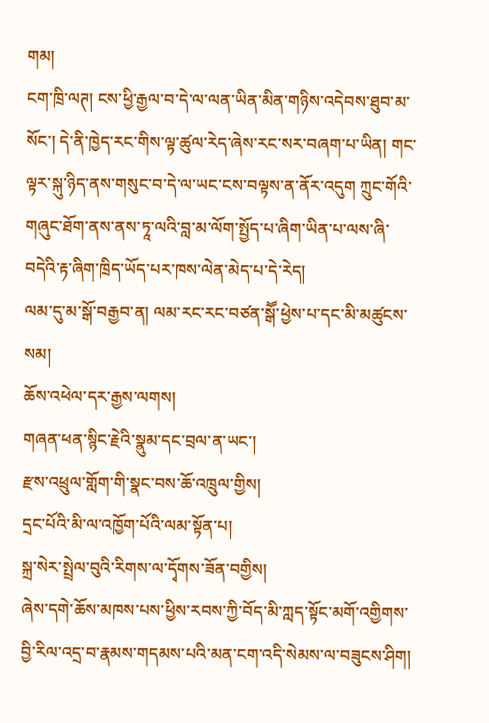གམ།
ངག་ཁྲི་ལཊ། ངས་ཕྱི་རྒྱལ་བ་དེ་ལ་ལན་ཡིན་མིན་གཉིས་འདེབས་ཐུབ་མ་སོང་། དེ་ནི་ཁྱེད་རང་གིས་ལྟ་ཚུལ་རེད་ཞེས་རང་སར་བཞག་པ་ཡིན། གང་ལྟར་སྐུ་ཉིད་ནས་གསུང་བ་དེ་ལ་ཡང་ངས་བལྟས་ན་ནོར་འདུག ཀྲུང་གོའི་གཞུང་ཐོག་ནས་ནས་ཏཱ་ལའི་བླ་མ་ལོག་སྤྱོད་པ་ཞིག་ཡིན་པ་ལས་ཞི་བདེའི་རྟ་ཞིག་ཁྲིད་ཡོད་པར་ཁས་ལེན་མེད་པ་དེ་རེད།
ལམ་དུ་མ་སྒོ་བརྒྱབ་ན། ལམ་རང་རང་བཙན་སྒཽ་ཕྱེས་པ་དང་མི་མཚུངས་སམ།
ཆོས་འཕེལ་དར་རྒྱས་ལགས།
གཞན་ཕན་སྙིང་རྗེའི་སྣུམ་དང་བྲལ་ན་ཡང་།
རྫས་འཕྲུལ་གློག་གི་སྣང་བས་ཆོ་འཁྲུལ་གྱིས།
དྲང་པོའི་མི་ལ་འཁྱོག་པོའི་ལམ་སྟོན་པ།
སྐྲ་སེར་སྤྲེལ་བུའི་རིགས་ལ་དྭོགས་ཟོན་བགྱིས།
ཞེས་དགེ་ཆོས་མཁས་པས་ཕྱིས་རབས་ཀྱི་བོད་མི་ཀླད་སྟོང་མགོ་འགྱིགས་བྱི་རིལ་འདྲ་བ་རྣམས་གདམས་པའི་མན་ངག་འདི་སེམས་ལ་བཟུངས་ཤིག།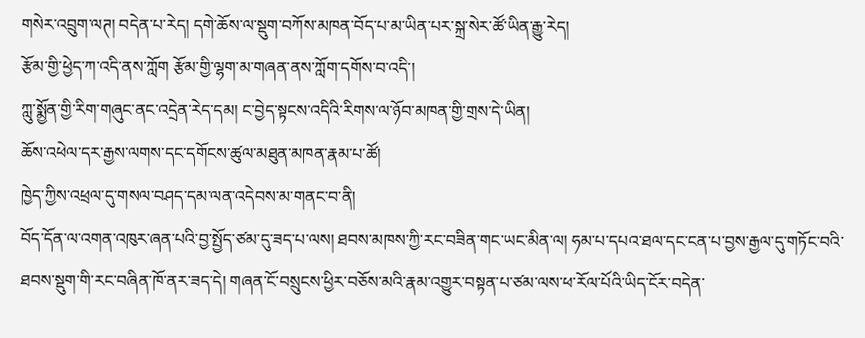གསེར་འབྲུག་ལཊ། བདེན་པ་རེད། དགེ་ཆོས་ལ་སྡུག་བཀོས་མཁན་བོད་པ་མ་ཡིན་པར་སྐྲ་སེར་ཚོ་ཡིན་རྒྱུ་རེད།
རྩོམ་གྱི་ཕྱེད་ཀ་འདི་ནས་ཀློག རྩོམ་གྱི་ལྷག་མ་གཞན་ནས་ཀློག་དགོས་བ་འདི་།
ཀླུ་སྨྱོན་གྱི་རིག་གཞུང་ནང་འདྲེན་རེད་དམ། ང་བྱེད་སྟངས་འདིའི་རིགས་ལ་ཉོབ་མཁན་གྱི་གྲས་དེ་ཡིན།
ཆོས་འཕེལ་དར་རྒྱས་ལགས་དང་དགོངས་ཚུལ་མཐུན་མཁན་རྣམ་པ་ཚོ།
ཁྱེད་ཀྱིས་འཕྲལ་དུ་གསལ་བཤད་དམ་ལན་འདེབས་མ་གནང་བ་ནི།
བོད་དོན་ལ་འགན་འཁུར་ཞན་པའི་བྱ་སྤྱོད་ཙམ་དུ་ཟད་པ་ལས། ཐབས་མཁས་ཀྱི་རང་བཟིན་གང་ཡང་མིན་ལ། ཧམ་པ་དཔའ་ཐལ་དང་ངན་པ་བྱས་རྒྱལ་དུ་གཏོང་བའི་ཐབས་སྡུག་གི་རང་བཞིན་ཁོ་ནར་ཟད་དེ། གཞན་ངོ་བསྲུངས་ཕྱིར་བཅོས་མའི་རྣམ་འགྱུར་བསྟན་པ་ཙམ་ལས་ཕ་རོལ་པོའི་ཡིད་ངོར་བདེན་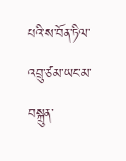པའི་ས་བོན་ཏིལ་འབྲུ་ཙམ་ཡང་མ་བསྐྲུན་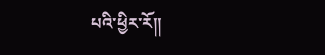པའི་ཕྱིར་རོ།།